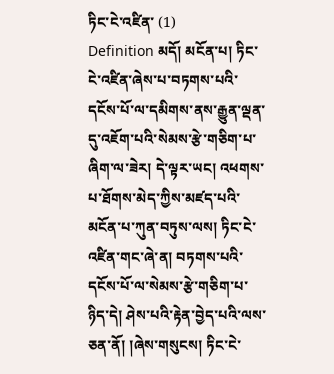ཏིང་ངེ་འཛིན་ (1)
Definition མདོ། མངོན་པ། ཏིང་ངེ་འཛིན་ཞེས་པ་བཏགས་པའི་དངོས་པོ་ལ་དམིགས་ནས་རྒྱུན་ལྡན་དུ་འཇོག་པའི་སེམས་རྩེ་གཅིག་པ་ཞིག་ལ་ཟེར། དེ་ལྟར་ཡང། འཕགས་པ་ཐོགས་མེད་ཀྱིས་མཛད་པའི་མངོན་པ་ཀུན་བཏུས་ལས། ཏིང་ངེ་འཛིན་གང་ཞེ་ན། བཏགས་པའི་དངོས་པོ་ལ་སེམས་རྩེ་གཅིག་པ་ཉིད་དེ། ཤེས་པའི་རྟེན་བྱེད་པའི་ལས་ཅན་ནོ། །ཞེས་གསུངས། ཏིང་ངེ་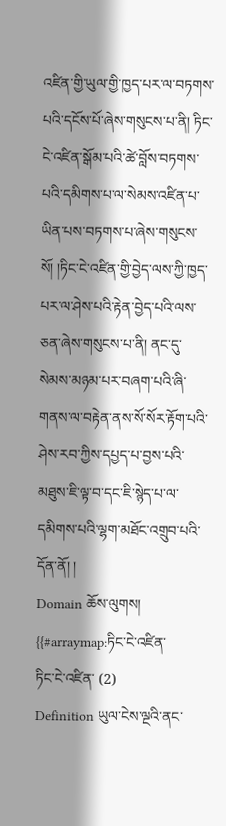འཛིན་གྱི་ཡུལ་གྱི་ཁྱད་པར་ལ་བཏགས་པའི་དངོས་པོ་ཞེས་གསུངས་པ་ནི། ཏིང་ངེ་འཛིན་སྒོམ་པའི་ཚེ་བློས་བཏགས་པའི་དམིགས་པ་ལ་སེམས་འཛིན་པ་ཡིན་པས་བཏགས་པ་ཞེས་གསུངས་སོ། །ཏིང་ངེ་འཛིན་གྱི་བྱེད་ལས་ཀྱི་ཁྱད་པར་ལ་ཤེས་པའི་རྟེན་བྱེད་པའི་ལས་ཅན་ཞེས་གསུངས་པ་ནི། ནང་དུ་སེམས་མཉམ་པར་བཞག་པའི་ཞི་གནས་ལ་བརྟེན་ནས་སོ་སོར་རྟོག་པའི་ཤེས་རབ་ཀྱིས་དཔྱད་པ་བྱས་པའི་མཐུས་ཇི་ལྟ་བ་དང་ཇི་སྙེད་པ་ལ་དམིགས་པའི་ལྷག་མཐོང་འགྲུབ་པའི་དོན་ནོ། །
Domain ཆོས་ལུགས།
{{#arraymap:ཏིང་ངེ་འཛིན་
ཏིང་ངེ་འཛིན་ (2)
Definition ཡུལ་ངེས་ལྔའི་ནང་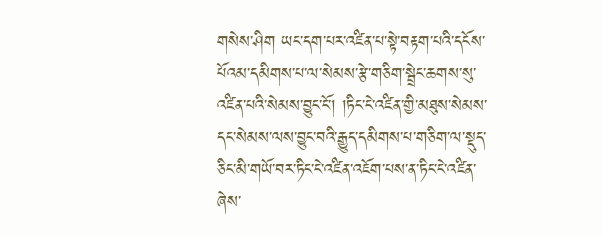གསེས་ཤིག ཡང་དག་པར་འཛིན་པ་སྟེ་བརྟག་པའི་དངོས་པོའམ་དམིགས་པ་ལ་སེམས་རྩེ་གཅིག་སྦྲེང་ཆགས་སུ་འཛིན་པའི་སེམས་བྱུང་ངོ་། །ཏིང་ངེ་འཛིན་གྱི་མཐུས་སེམས་དང་སེམས་ལས་བྱུང་བའི་རྒྱུད་དམིགས་པ་གཅིག་ལ་སྡུད་ཅིང་མི་གཡོ་བར་ཏིང་ངེ་འཛིན་འཇོག་པས་ན་ཏིང་ངེ་འཛིན་ཞེས་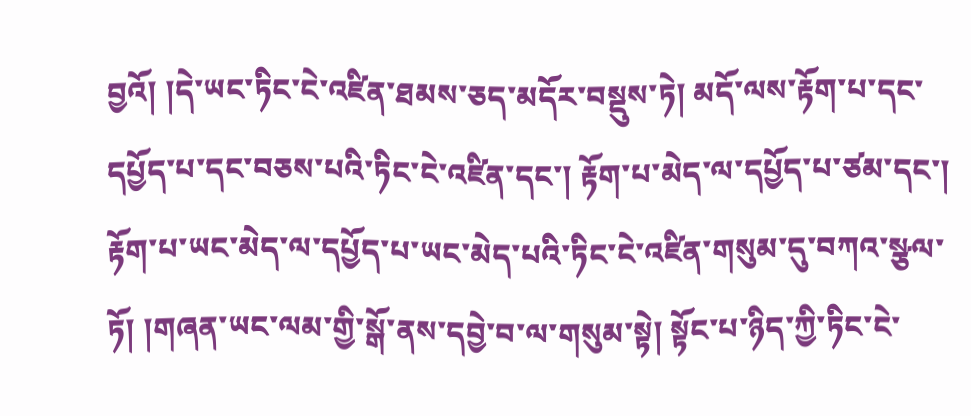བྱའོ། །དེ་ཡང་ཏིང་ངེ་འཛིན་ཐམས་ཅད་མདོར་བསྡུས་ཏེ། མདོ་ལས་རྟོག་པ་དང་དཔྱོད་པ་དང་བཅས་པའི་ཏིང་ངེ་འཛིན་དང་། རྟོག་པ་མེད་ལ་དཔྱོད་པ་ཙམ་དང་། རྟོག་པ་ཡང་མེད་ལ་དཔྱོད་པ་ཡང་མེད་པའི་ཏིང་ངེ་འཛིན་གསུམ་དུ་བཀའ་སྩལ་ཏོ། །གཞན་ཡང་ལམ་གྱི་སྒོ་ནས་དབྱེ་བ་ལ་གསུམ་སྟེ། སྟོང་པ་ཉིད་ཀྱི་ཏིང་ངེ་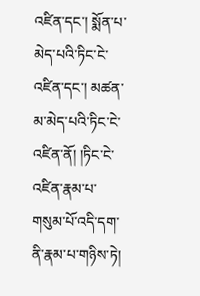འཛིན་དང་། སྨོན་པ་མེད་པའི་ཏིང་ངེ་འཛིན་དང་། མཚན་མ་མེད་པའི་ཏིང་ངེ་འཛིན་ནོ། །ཏིང་ངེ་འཛིན་རྣམ་པ་གསུམ་པོ་འདི་དག་ནི་རྣམ་པ་གཉིས་ཏེ།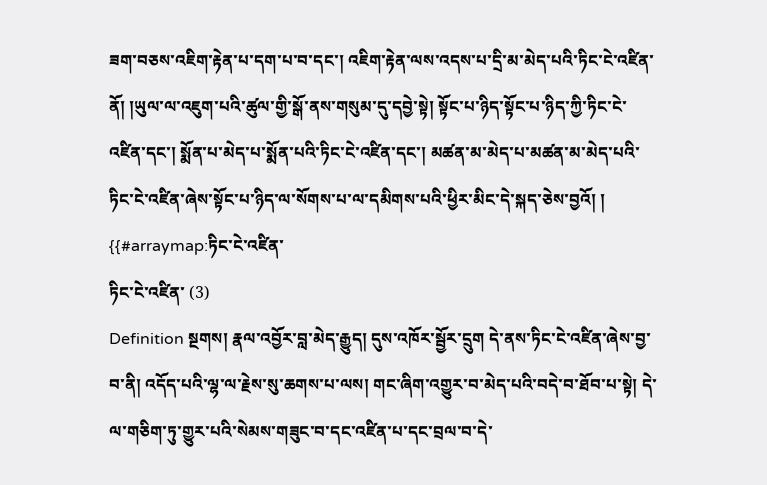ཟག་བཅས་འཇིག་རྟེན་པ་དག་པ་བ་དང་། འཇིག་རྟེན་ལས་འདས་པ་དྲི་མ་མེད་པའི་ཏིང་ངེ་འཛིན་ནོ། །ཡུལ་ལ་འཇུག་པའི་ཚུལ་གྱི་སྒོ་ནས་གསུམ་དུ་དབྱེ་སྟེ། སྟོང་པ་ཉིད་སྟོང་པ་ཉིད་ཀྱི་ཏིང་ངེ་འཛིན་དང་། སྨོན་པ་མེད་པ་སྨོན་པའི་ཏིང་ངེ་འཛིན་དང་། མཚན་མ་མེད་པ་མཚན་མ་མེད་པའི་ཏིང་ངེ་འཛིན་ཞེས་སྟོང་པ་ཉིད་ལ་སོགས་པ་ལ་དམིགས་པའི་ཕྱིར་མིང་དེ་སྐད་ཅེས་བྱའོ། །
{{#arraymap:ཏིང་ངེ་འཛིན་
ཏིང་ངེ་འཛིན་ (3)
Definition སྔགས། རྣལ་འབྱོར་བླ་མེད་རྒྱུད། དུས་འཁོར་སྦྱོར་དྲུག དེ་ནས་ཏིང་ངེ་འཛིན་ཞེས་བྱ་བ་ནི། འདོད་པའི་ལྷ་ལ་རྗེས་སུ་ཆགས་པ་ལས། གང་ཞིག་འགྱུར་བ་མེད་པའི་བདེ་བ་ཐོབ་པ་སྟེ། དེ་ལ་གཅིག་ཏུ་གྱུར་པའི་སེམས་གཟུང་བ་དང་འཛིན་པ་དང་བྲལ་བ་དེ་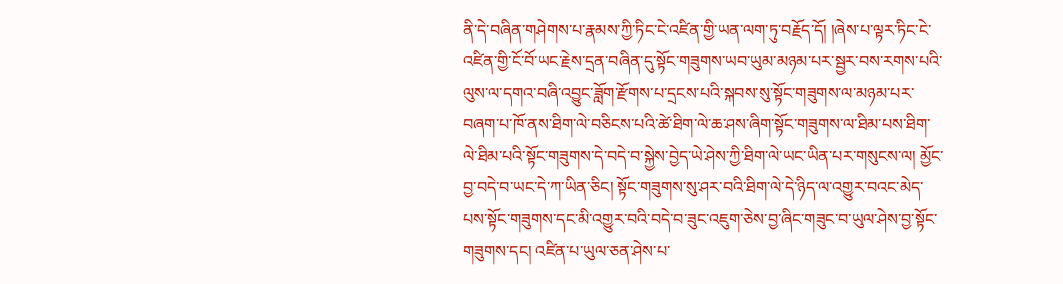ནི་དེ་བཞིན་གཤེགས་པ་རྣམས་ཀྱི་ཏིང་ངེ་འཛིན་གྱི་ཡན་ལག་ཏུ་བརྗོད་དོ། །ཞེས་པ་ལྟར་ཏིང་ངེ་འཛིན་གྱི་ངོ་བོ་ཡང་རྗེས་དྲན་བཞིན་དུ་སྟོང་གཟུགས་ཡབ་ཡུམ་མཉམ་པར་སྦྱར་བས་རགས་པའི་ལུས་ལ་དགའ་བཞི་འབྱུང་ཟློག་རྫོགས་པ་དྲངས་པའི་སྐབས་སུ་སྟོང་གཟུགས་ལ་མཉམ་པར་བཞག་པ་ཁོ་ནས་ཐིག་ལེ་བཅིངས་པའི་ཚེ་ཐིག་ལེ་ཆ་ཤས་ཞིག་སྟོང་གཟུགས་ལ་ཐིམ་པས་ཐིག་ལེ་ཐིམ་པའི་སྟོང་གཟུགས་དེ་བདེ་བ་སྐྱེས་བྱེད་ཡེ་ཤེས་ཀྱི་ཐིག་ལེ་ཡང་ཡིན་པར་གསུངས་ལ། མྱོང་བྱ་བདེ་བ་ཡང་དེ་ཀ་ཡིན་ཅིང། སྟོང་གཟུགས་སུ་ཤར་བའི་ཐིག་ལེ་དེ་ཉིད་ལ་འགྱུར་བའང་མེད་པས་སྟོང་གཟུགས་དང་མི་འགྱུར་བའི་བདེ་བ་ཟུང་འཇུག་ཅེས་བྱ་ཞིང་གཟུང་བ་ཡུལ་ཤེས་བྱ་སྟོང་གཟུགས་དང། འཛིན་པ་ཡུལ་ཅན་ཤེས་པ་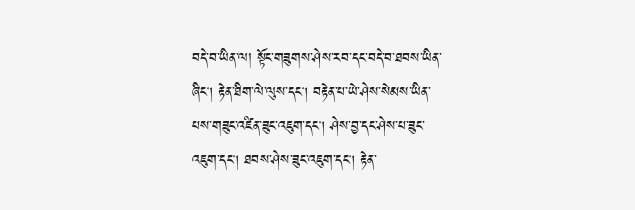བདེ་བ་ཡིན་ལ། སྟོང་གཟུགས་ཤེས་རབ་དང་བདེ་བ་ཐབས་ཡིན་ཞིང། རྟེན་ཐིག་ལེ་ལུས་དང། བརྟེན་པ་ཡེ་ཤེས་སེམས་ཡིན་པས་གཟུང་འཛིན་ཟུང་འཇུག་དང། ཤེས་བྱ་དང་ཤེས་པ་ཟུང་འཇུག་དང། ཐབས་ཤེས་ཟུང་འཇུག་དང། རྟེན་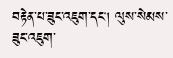བརྟེན་པ་ཟུང་འཇུག་དང། ལུས་སེམས་ཟུང་འཇུག་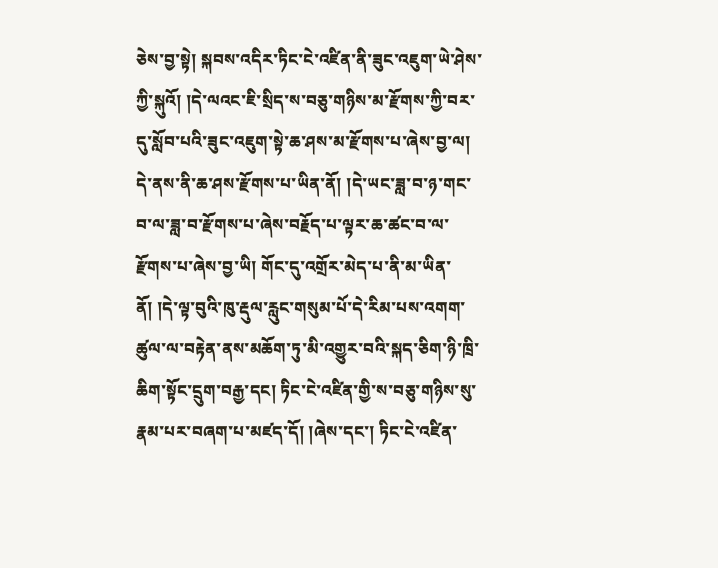ཅེས་བྱ་སྟེ། སྐབས་འདིར་ཏིང་ངེ་འཛིན་ནི་ཟུང་འཇུག་ཡེ་ཤེས་ཀྱི་སྐུའོ། །དེ་ལའང་ཇི་སྲིད་ས་བཅུ་གཉིས་མ་རྫོགས་ཀྱི་བར་དུ་སློབ་པའི་ཟུང་འཇུག་སྟེ་ཆ་ཤས་མ་རྫོགས་པ་ཞེས་བྱ་ལ། དེ་ནས་ནི་ཆ་ཤས་རྫོགས་པ་ཡིན་ནོ། །དེ་ཡང་ཟླ་བ་ཉ་གང་བ་ལ་ཟླ་བ་རྫོགས་པ་ཞེས་བརྗོད་པ་ལྟར་ཆ་ཚང་བ་ལ་རྫོགས་པ་ཞེས་བྱ་ཡི། གོང་དུ་འགྲོར་མེད་པ་ནི་མ་ཡིན་ནོ། །དེ་ལྟ་བུའི་ཁུ་རྡུལ་རླུང་གསུམ་པོ་དེ་རིམ་པས་འགག་ཚུལ་ལ་བརྟེན་ནས་མཆོག་ཏུ་མི་འགྱུར་བའི་སྐད་ཅིག་ཉི་ཁྲི་ཆིག་སྟོང་དྲུག་བརྒྱ་དང། ཏིང་ངེ་འཛིན་གྱི་ས་བཅུ་གཉིས་སུ་རྣམ་པར་བཞག་པ་མཛད་དོ། །ཞེས་དང་། ཏིང་ངེ་འཛིན་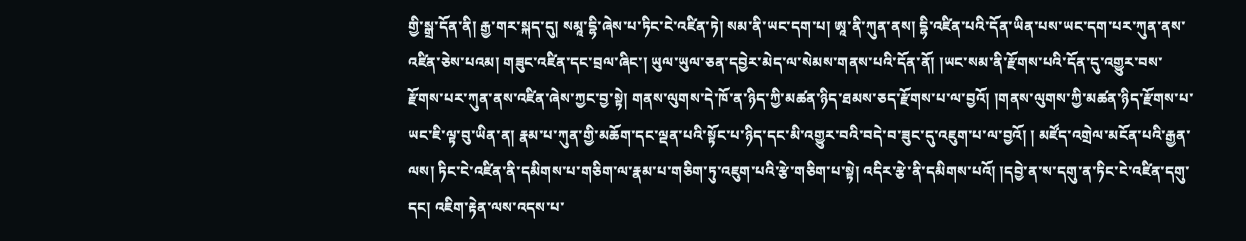གྱི་སྒྲ་དོན་ནི། རྒྱ་གར་སྐད་དུ། སམཱ་དྷི་ཞེས་པ་ཏིང་ངེ་འཛིན་ཏེ། སམ་ནི་ཡང་དག་པ། ཨཱ་ནི་ཀུན་ནས། དྷི་འཛིན་པའི་དོན་ཡིན་པས་ཡང་དག་པར་ཀུན་ནས་འཛིན་ཅེས་པའམ། གཟུང་འཛིན་དང་བྲལ་ཞིང་། ཡུལ་ཡུལ་ཅན་དབྱེར་མེད་ལ་སེམས་གནས་པའི་དོན་ནོ། །ཡང་སམ་ནི་རྫོགས་པའི་དོན་དུ་འགྱུར་བས་རྫོགས་པར་ཀུན་ནས་འཛིན་ཞེས་ཀྱང་བྱ་སྟེ། གནས་ལུགས་དེ་ཁོ་ན་ཉིད་ཀྱི་མཚན་ཉིད་ཐམས་ཅད་རྫོགས་པ་ལ་བྱའོ། །གནས་ལུགས་ཀྱི་མཚན་ཉིད་རྫོགས་པ་ཡང་ཇི་ལྟ་བུ་ཡིན་ན། རྣམ་པ་ཀུན་གྱི་མཆོག་དང་ལྡན་པའི་སྟོང་པ་ཉིད་དང་མི་འགྱུར་བའི་བདེ་བ་ཟུང་དུ་འཇུག་པ་ལ་བྱའོ། ། མཛོད་འགྲེལ་མངོན་པའི་རྒྱན་ལས། ཏིང་ངེ་འཛིན་ནི་དམིགས་པ་གཅིག་ལ་རྣམ་པ་གཅིག་ཏུ་འཇུག་པའི་རྩེ་གཅིག་པ་སྟེ། འདིར་རྩེ་ནི་དམིགས་པའོ། །དབྱེ་ན་ས་དགུ་ན་ཏིང་ངེ་འཛིན་དགུ་དང། འཇིག་རྟེན་ལས་འདས་པ་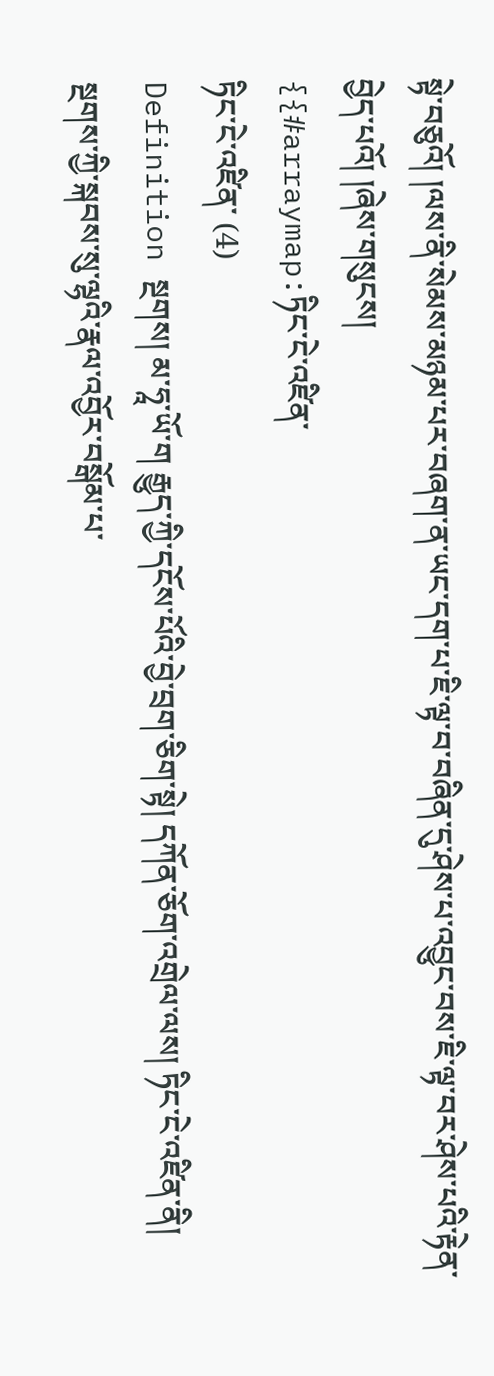སྟེ་བཅུའོ། །ལས་ནི་སེམས་མཉམ་པར་བཞག་ན་ཡང་དག་པ་ཇི་ལྟ་བ་བཞིན་དུ་ཤེས་པ་འབྱུང་བས་ཇི་ལྟ་བར་ཤེས་པའི་རྟེན་བྱེད་པའོ། །ཞེས་གསུངས།
{{#arraymap:ཏིང་ངེ་འཛིན་
ཏིང་ངེ་འཛིན་ (4)
Definition སྔགས། མ་ཧཱ་ཡོ་ག རྒྱུད་ཀྱི་དངོས་པོའི་བྱེ་བྲག་ཅིག་སྟེ། དཀོན་ཅོག་འགྲེལ་ལས། ཏིང་ངེ་འཛིན་ནི། སྔགས་ཀྱི་སྐབས་སུ་ལྷའི་རྣལ་འབྱོར་བསྒོམ་པ་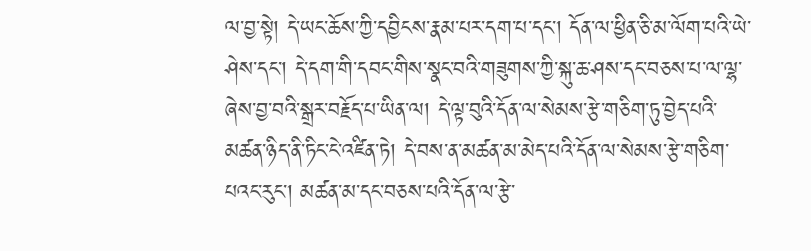ལ་བྱ་སྟེ། དེ་ཡང་ཆོས་ཀྱི་དབྱིངས་རྣམ་པར་དག་པ་དང་། དོན་ལ་ཕྱིན་ཅི་མ་ལོག་པའི་ཡེ་ཤེས་དང་། དེ་དག་གི་དབང་གིས་སྣང་བའི་གཟུགས་ཀྱི་སྐུ་ཆ་ཤས་དང་བཅས་པ་ལ་ལྷ་ཞེས་བྱ་བའི་སྒྲར་བརྗོད་པ་ཡིན་ལ། དེ་ལྟ་བུའི་དོན་ལ་སེམས་རྩེ་གཅིག་ཏུ་བྱེད་པའི་མཚན་ཉིད་ནི་ཏིང་ངེ་འཛིན་ཏེ། དེ་བས་ན་མཚན་མ་མེད་པའི་དོན་ལ་སེམས་རྩེ་གཅིག་པའང་རུང་། མཚན་མ་དང་བཅས་པའི་དོན་ལ་རྩེ་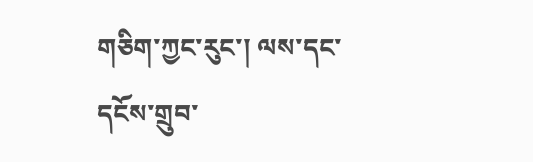གཅིག་ཀྱང་རུང་། ལས་དང་དངོས་གྲུབ་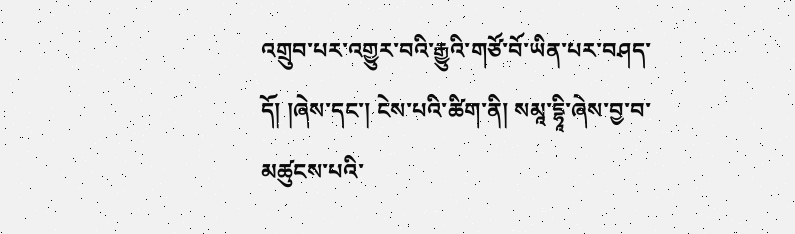འགྲུབ་པར་འགྱུར་བའི་རྒྱུའི་གཙོ་བོ་ཡིན་པར་བཤད་དོ། །ཞེས་དང་། ངེས་པའི་ཚིག་ནི། སམཱ་དྷཱི་ཞེས་བྱ་བ་མཚུངས་པའི་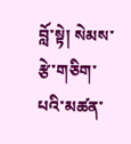བློ་སྟེ། སེམས་རྩེ་གཅིག་པའི་མཚན་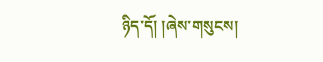ཉིད་དོ། །ཞེས་གསུངས།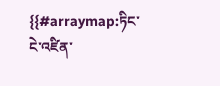{{#arraymap:ཏིང་ངེ་འཛིན་